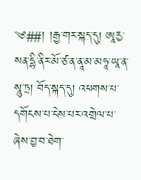༄##། །རྒྱ་གར་སྐད་དུ། ཨཱརྱ་སན་དྷི་ནིར་མོ་ཙ་ན་ནཱ་མ་མཧཱ་ཡཱ་ན་སཱུ་ཏྲ། བོད་སྐད་དུ། འཕགས་པ་དགོངས་པ་ངེས་པར་འགྲེལ་པ་ཞེས་བྱ་བ་ཐེག་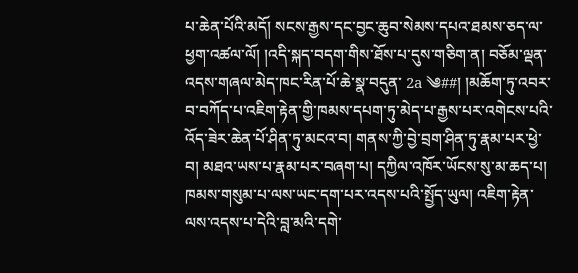པ་ཆེན་པོའི་མདོ། སངས་རྒྱས་དང་བྱང་ཆུབ་སེམས་དཔའ་ཐམས་ཅད་ལ་ཕྱག་འཚལ་ལོ། །འདི་སྐད་བདག་གིས་ཐོས་པ་དུས་གཅིག་ན། བཅོམ་ལྡན་འདས་གཞལ་མེད་ཁང་རིན་པོ་ཆེ་སྣ་བདུན་ 2a ༄##། །མཆོག་ཏུ་འབར་བ་བཀོད་པ་འཇིག་རྟེན་གྱི་ཁམས་དཔག་ཏུ་མེད་པ་རྒྱས་པར་འགེངས་པའི་འོད་ཟེར་ཆེན་པོ་ཤིན་ཏུ་མངའ་བ། གནས་ཀྱི་བྱེ་བྲག་ཤིན་ཏུ་རྣམ་པར་ཕྱེ་བ། མཐའ་ཡས་པ་རྣམ་པར་བཞག་པ། དཀྱིལ་འཁོར་ཡོངས་སུ་མ་ཆད་པ། ཁམས་གསུམ་པ་ལས་ཡང་དག་པར་འདས་པའི་སྤྱོད་ཡུལ། འཇིག་རྟེན་ལས་འདས་པ་དེའི་བླ་མའི་དགེ་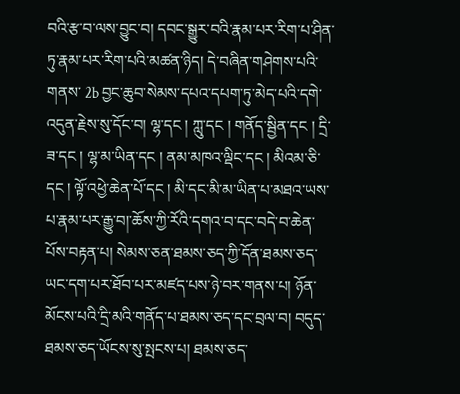བའི་རྩ་བ་ལས་བྱུང་བ། དབང་སྒྱུར་བའི་རྣམ་པར་རིག་པ་ཤིན་ཏུ་རྣམ་པར་རིག་པའི་མཚན་ཉིད། དེ་བཞིན་གཤེགས་པའི་གནས་ 2b བྱང་ཆུབ་སེམས་དཔའ་དཔག་ཏུ་མེད་པའི་དགེ་འདུན་རྗེས་སུ་དོང་བ། ལྷ་དང ། ཀླུ་དང ། གནོད་སྦྱིན་དང ། དྲི་ཟ་དང ། ལྷ་མ་ཡིན་དང ། ནམ་མཁའ་ལྡིང་དང ། མིའམ་ཅི་དང ། ལྟོ་འཕྱེ་ཆེན་པོ་དང ། མི་དང་མི་མ་ཡིན་པ་མཐའ་ཡས་པ་རྣམ་པར་རྒྱུ་བ།་ཆོས་ཀྱི་རོའི་དགའ་བ་དང་བདེ་བ་ཆེན་པོས་བརྟན་པ། སེམས་ཅན་ཐམས་ཅད་ཀྱི་དོན་ཐམས་ཅད་ཡང་དག་པར་ཐོབ་པར་མཛད་པས་ཉེ་བར་གནས་པ། ཉོན་མོངས་པའི་དྲི་མའི་གནོད་པ་ཐམས་ཅད་དང་བྲལ་བ། བདུད་ཐམས་ཅད་ཡོངས་སུ་སྤངས་པ། ཐམས་ཅད་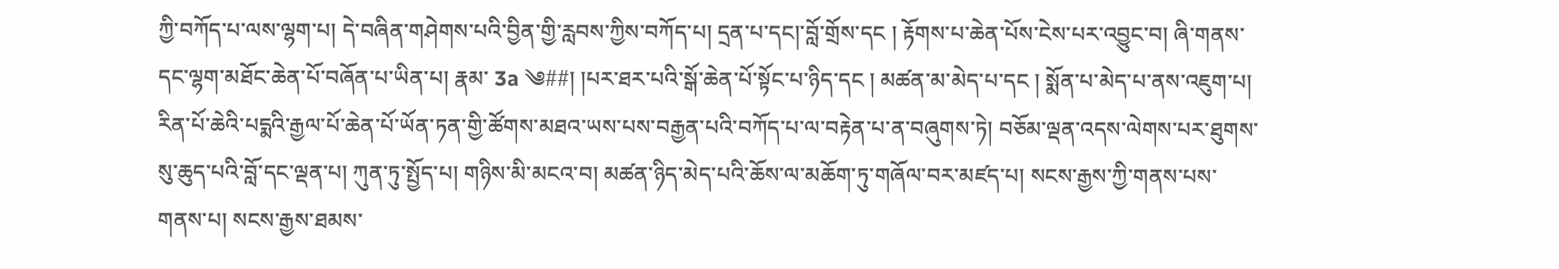ཀྱི་བཀོད་པ་ལས་ལྷག་པ། དེ་བཞིན་གཤེགས་པའི་བྱིན་གྱི་རླབས་ཀྱིས་བཀོད་པ། དྲན་པ་དང།་བློ་གྲོས་དང ། རྟོགས་པ་ཆེན་པོས་ངེས་པར་འབྱུང་བ། ཞི་གནས་དང་ལྷག་མཐོང་ཆེན་པོ་བཞོན་པ་ཡིན་པ། རྣམ་ 3a ༄##། །པར་ཐར་པའི་སྒོ་ཆེན་པོ་སྟོང་པ་ཉིད་དང ། མཚན་མ་མེད་པ་དང ། སྨོན་པ་མེད་པ་ནས་འཇུག་པ། རིན་པོ་ཆེའི་པདྨའི་རྒྱལ་པོ་ཆེན་པོ་ཡོན་ཏན་གྱི་ཚོགས་མཐའ་ཡས་པས་བརྒྱན་པའི་བཀོད་པ་ལ་བརྟེན་པ་ན་བཞུགས་ཏེ། བཅོམ་ལྡན་འདས་ལེགས་པར་ཐུགས་སུ་ཆུད་པའི་བློ་དང་ལྡན་པ། ཀུན་ཏུ་སྤྱོད་པ། གཉིས་མི་མངའ་བ། མཚན་ཉིད་མེད་པའི་ཆོས་ལ་མཆོག་ཏུ་གཞོལ་བར་མཛད་པ། སངས་རྒྱས་ཀྱི་གནས་པས་གནས་པ། སངས་རྒྱས་ཐམས་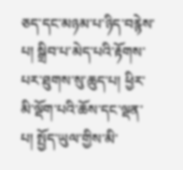ཅད་དང་མཉམ་པ་ཉིད་བརྙེས་པ། སྒྲིབ་པ་མེད་པའི་རྟོགས་པར་ཐུགས་སུ་ཆུད་པ། ཕྱིར་མི་ལྡོག་པའི་ཆོས་དང་ལྡན་པ། སྤྱོད་ཡུལ་གྱིས་མི་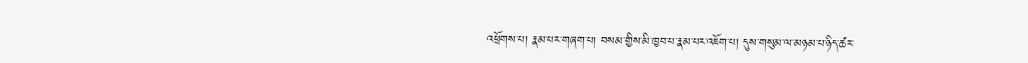འཕྲོགས་པ། རྣམ་པར་གཞག་པ། བསམ་གྱིས་མི་ཁྱབ་པ་རྣམ་པར་འཇོག་པ། དུས་གསུམ་ལ་མཉམ་པ་ཉིད་ཚར་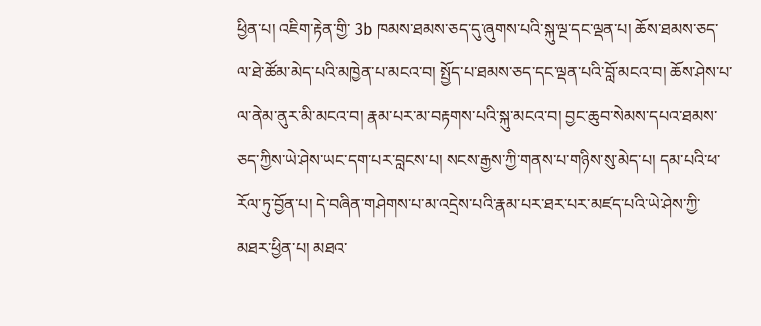ཕྱིན་པ། འཇིག་རྟེན་གྱི་ 3b ཁམས་ཐམས་ཅད་དུ་ཞུགས་པའི་སྐུ་ལྔ་དང་ལྡན་པ། ཆོས་ཐམས་ཅད་ལ་ཐེ་ཚོམ་མེད་པའི་མཁྱེན་པ་མངའ་བ། སྤྱོད་པ་ཐམས་ཅད་དང་ལྡན་པའི་བློ་མངའ་བ། ཆོས་ཤེས་པ་ལ་ནེམ་ནུར་མི་མངའ་བ། རྣམ་པར་མ་བརྟགས་པའི་སྐུ་མངའ་བ། བྱང་ཆུབ་སེམས་དཔའ་ཐམས་ཅད་ཀྱིས་ཡེ་ཤེས་ཡང་དག་པར་བླངས་པ། སངས་རྒྱས་ཀྱི་གནས་པ་གཉིས་སུ་མེད་པ། དམ་པའི་ཕ་རོལ་ཏུ་བྱོན་པ། དེ་བཞིན་གཤེགས་པ་མ་འདྲེས་པའི་རྣམ་པར་ཐར་པར་མཛད་པའི་ཡེ་ཤེས་ཀྱི་མཐར་ཕྱིན་པ། མཐའ་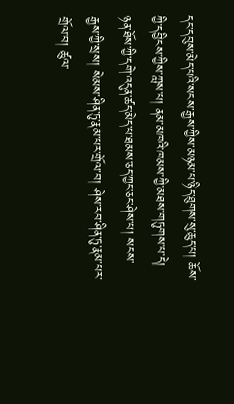དང་དབུས་མེད་པའི་སངས་རྒྱས་ཀྱིས་མཉམ་པ་ཉིད་ཐུགས་སུ་ཆུད་པ། ཆོས་ཀྱི་དབྱིངས་ཀྱིས་ཀླས་པ། ནམ་མཁའི་ཁམས་ཀྱི་མཐས་གཏུགས་པ་དེ། ཉན་ཐོས་ཀྱི་དགེ་འདུན་ཚད་མེད་པ་ཐམས་ཅད་ཀྱང་ཅང་ཤེས་པ། སངས་རྒྱས་ཀྱི་སྲས། སེམས་ཤིན་ཏུ་རྣམ་པར་གྲོལ་བ། ཤེས་རབ་ཤིན་ཏུ་རྣམ་པར་གྲོལ་བ། ཚུལ་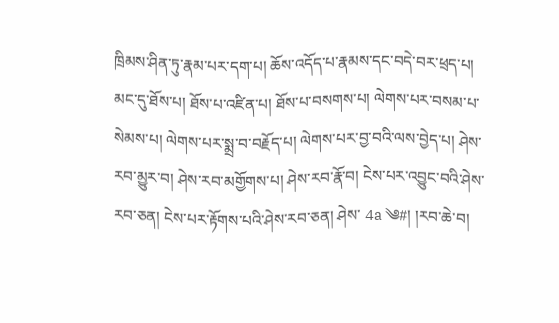ཁྲིམས་ཤིན་ཏུ་རྣམ་པར་དག་པ། ཆོས་འདོད་པ་རྣམས་དང་བདེ་བར་ཕྲད་པ། མང་དུ་ཐོས་པ། ཐོས་པ་འཛིན་པ། ཐོས་པ་བསགས་པ། ལེགས་པར་བསམ་པ་སེམས་པ། ལེགས་པར་སྨྲ་བ་བརྗོད་པ། ལེགས་པར་བྱ་བའི་ལས་བྱེད་པ། ཤེས་རབ་མྱུར་བ། ཤེས་རབ་མགྱོགས་པ། ཤེས་རབ་རྣོ་བ། ངེས་པར་འབྱུང་བའི་ཤེས་རབ་ཅན། ངེས་པར་རྟོགས་པའི་ཤེས་རབ་ཅན། ཤེས་ 4a ༄#། །རབ་ཆེ་བ།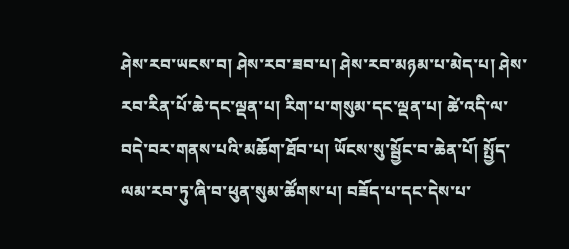ཤེས་རབ་ཡངས་བ། ཤེས་རབ་ཟབ་པ། ཤེས་རབ་མཉམ་པ་མེད་པ། ཤེས་རབ་རིན་པོ་ཆེ་དང་ལྡན་པ། རིག་པ་གསུམ་དང་ལྡན་པ། ཚེ་འདི་ལ་བདེ་བར་གནས་པའི་མཆོག་ཐོབ་པ། ཡོངས་སུ་སྦྱོང་བ་ཆེན་པོ། སྤྱོད་ལམ་རབ་ཏུ་ཞི་བ་ཕུན་སུམ་ཚོགས་པ། བཟོད་པ་དང་དེས་པ་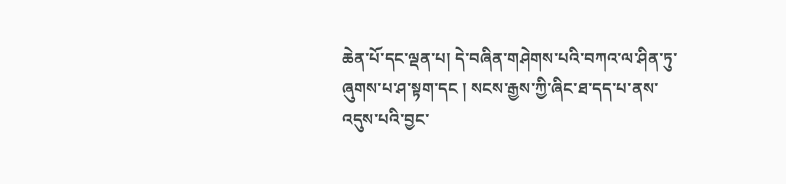ཆེན་པོ་དང་ལྡན་པ། དེ་བཞིན་གཤེགས་པའི་བཀའ་ལ་ཤིན་ཏུ་ཞུགས་པ་ཤ་སྟག་དང ། སངས་རྒྱས་ཀྱི་ཞིང་ཐ་དད་པ་ནས་འདུས་པའི་བྱང་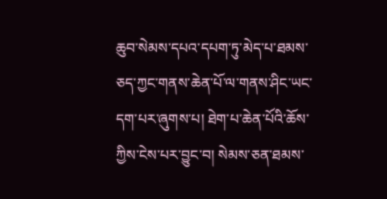ཆུབ་སེམས་དཔའ་དཔག་ཏུ་མེད་པ་ཐམས་ཅད་ཀྱང་གནས་ཆེན་པོ་ལ་གནས་ཤིང་ཡང་དག་པར་ཞུགས་པ། ཐེག་པ་ཆེན་པོའི་ཆོས་ཀྱིས་ངེས་པར་བྱུང་བ། སེམས་ཅན་ཐམས་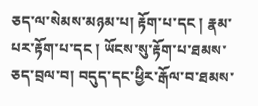ཅད་ལ་སེམས་མཉམ་པ། རྟོག་པ་དང ། རྣམ་པར་རྟོག་པ་དང ། ཡོངས་སུ་རྟོག་པ་ཐམས་ཅད་བྲལ་བ། བདུད་དང་ཕྱིར་རྒོལ་བ་ཐམས་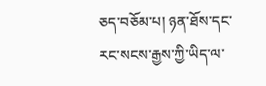ཅད་བཅོམ་པ། ཉན་ཐོས་དང་རང་སངས་རྒྱས་ཀྱི་ཡིད་ལ་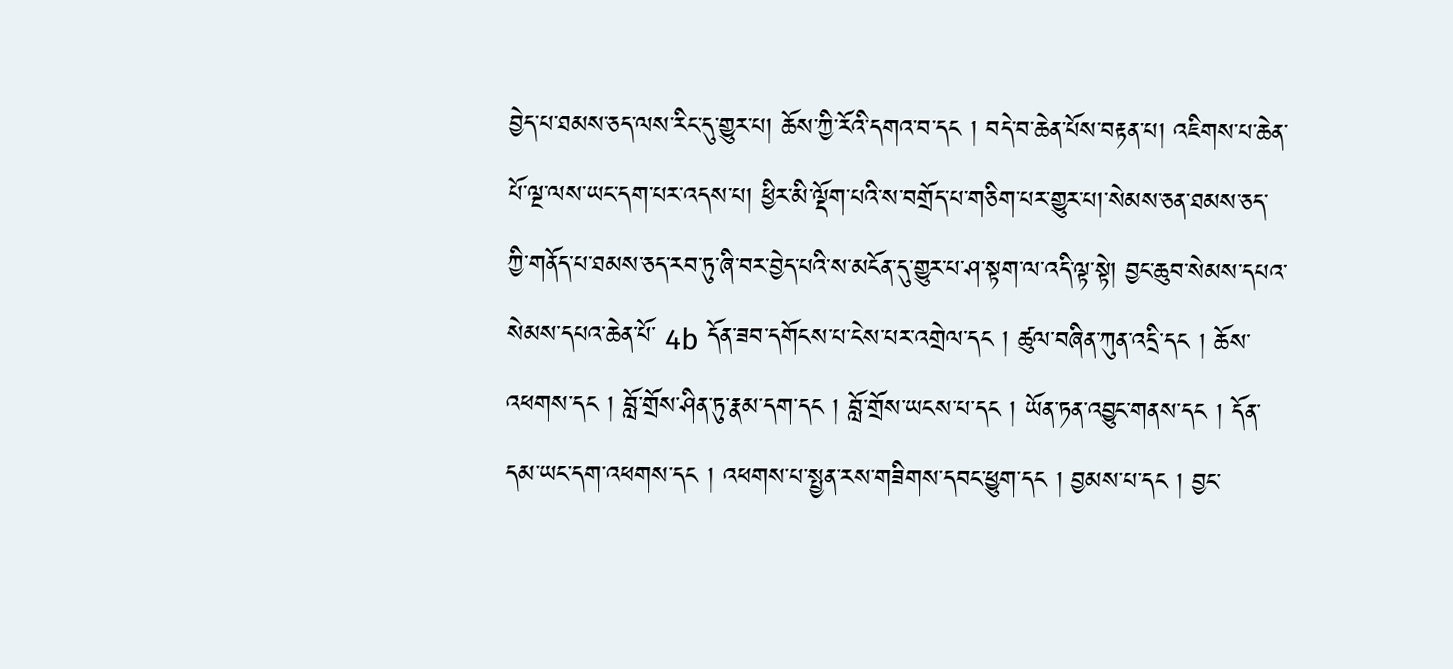བྱེད་པ་ཐམས་ཅད་ལས་རིང་དུ་གྱུར་པ། ཆོས་ཀྱི་རོའི་དགའ་བ་དང ། བདེ་བ་ཆེན་པོས་བརྟན་པ། འཇིགས་པ་ཆེན་པོ་ལྔ་ལས་ཡང་དག་པར་འདས་པ། ཕྱིར་མི་ལྡོག་པའི་ས་བགྲོད་པ་གཅིག་པར་གྱུར་པ།་སེམས་ཅན་ཐམས་ཅད་ཀྱི་གནོད་པ་ཐམས་ཅད་རབ་ཏུ་ཞི་བར་བྱེད་པའི་ས་མངོན་དུ་གྱུར་པ་ཤ་སྟག་ལ་འདི་ལྟ་སྟེ། བྱང་ཆུབ་སེམས་དཔའ་སེམས་དཔའ་ཆེན་པོ་ 4b དོན་ཟབ་དགོངས་པ་ངེས་པར་འགྲེལ་དང ། ཚུལ་བཞིན་ཀུན་འདྲི་དང ། ཆོས་འཕགས་དང ། བློ་གྲོས་ཤིན་ཏུ་རྣམ་དག་དང ། བློ་གྲོས་ཡངས་པ་དང ། ཡོན་ཏན་འབྱུང་གནས་དང ། དོན་དམ་ཡང་དག་འཕགས་དང ། འཕགས་པ་སྤྱན་རས་གཟིགས་དབང་ཕྱུག་དང ། བྱམས་པ་དང ། བྱང་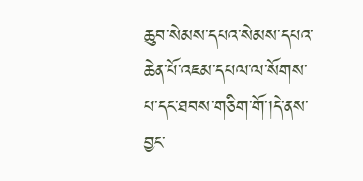ཆུབ་སེམས་དཔའ་སེམས་དཔའ་ཆེན་པོ་འཇམ་དཔལ་ལ་སོགས་པ་དང་ཐབས་གཅིག་གོ་།དེ་ནས་བྱང་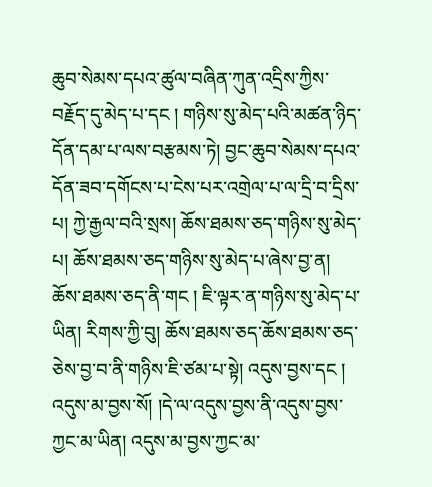ཆུབ་སེམས་དཔའ་ཚུལ་བཞིན་ཀུན་འདྲིས་ཀྱིས་བརྗོད་དུ་མེད་པ་དང ། གཉིས་སུ་མེད་པའི་མཚན་ཉིད་དོན་དམ་པ་ལས་བརྩམས་ཏེ། བྱང་ཆུབ་སེམས་དཔའ་དོན་ཟབ་དགོངས་པ་ངེས་པར་འགྲེལ་པ་ལ་དྲི་བ་དྲིས་པ། ཀྱེ་རྒྱལ་བའི་སྲས། ཆོས་ཐམས་ཅད་གཉིས་སུ་མེད་པ། ཆོས་ཐམས་ཅད་གཉིས་སུ་མེད་པ་ཞེས་བྱ་ན། ཆོས་ཐམས་ཅད་ནི་གང ། ཇི་ལྟར་ན་གཉིས་སུ་མེད་པ་ཡིན། རིགས་ཀྱི་བུ། ཆོས་ཐམས་ཅད་ཆོས་ཐམས་ཅད་ཅེས་བྱ་བ་ནི་གཉིས་ཇི་ཙམ་པ་སྟེ། འདུས་བྱས་དང ། འདུས་མ་བྱས་སོ། །དེ་ལ་འདུས་བྱས་ནི་འདུས་བྱས་ཀྱང་མ་ཡིན། འདུས་མ་བྱས་ཀྱང་མ་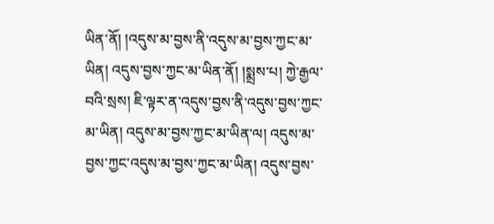ཡིན་ནོ། །འདུས་མ་བྱས་ནི་འདུས་མ་བྱས་ཀྱང་མ་ཡིན། འདུས་བྱས་ཀྱང་མ་ཡིན་ནོ། །སྨྲས་པ། ཀྱེ་རྒྱལ་བའི་སྲས། ཇི་ལྟར་ན་འདུས་བྱས་ནི་འདུས་བྱས་ཀྱང་མ་ཡིན། འདུས་མ་བྱས་ཀྱང་མ་ཡིན་ལ། འདུས་མ་བྱས་ཀྱང་འདུས་མ་བྱས་ཀྱང་མ་ཡིན། འདུས་བྱས་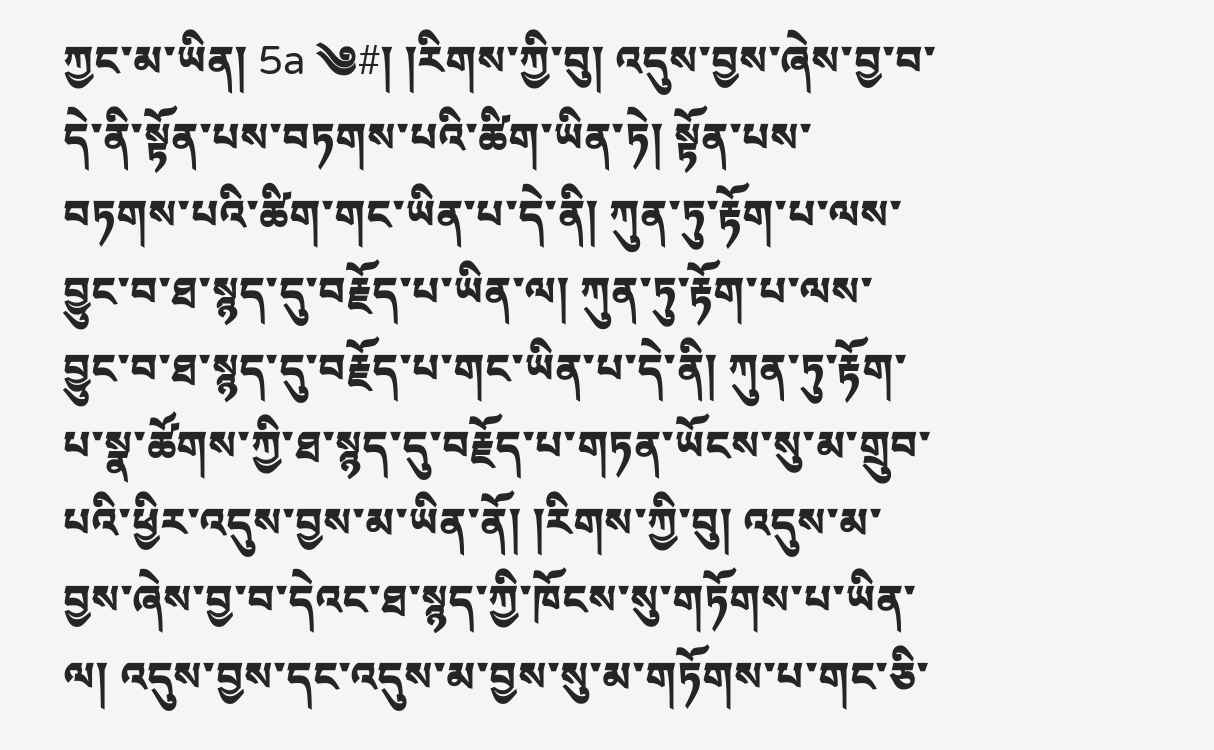ཀྱང་མ་ཡིན། 5a ༄#། །རིགས་ཀྱི་བུ། འདུས་བྱས་ཞེས་བྱ་བ་དེ་ནི་སྟོན་པས་བཏགས་པའི་ཚིག་ཡིན་ཏེ། སྟོན་པས་བཏགས་པའི་ཚིག་གང་ཡིན་པ་དེ་ནི། ཀུན་ཏུ་རྟོག་པ་ལས་བྱུང་བ་ཐ་སྙད་དུ་བརྗོད་པ་ཡིན་ལ། ཀུན་ཏུ་རྟོག་པ་ལས་བྱུང་བ་ཐ་སྙད་དུ་བརྗོད་པ་གང་ཡིན་པ་དེ་ནི། ཀུན་ཏུ་རྟོག་པ་སྣ་ཚོགས་ཀྱི་ཐ་སྙད་དུ་བརྗོད་པ་གཏན་ཡོངས་སུ་མ་གྲུབ་པའི་ཕྱིར་འདུས་བྱས་མ་ཡིན་ནོ། །རིགས་ཀྱི་བུ། འདུས་མ་བྱས་ཞེས་བྱ་བ་དེའང་ཐ་སྙད་ཀྱི་ཁོངས་སུ་གཏོགས་པ་ཡིན་ལ། འདུས་བྱས་དང་འདུས་མ་བྱས་སུ་མ་གཏོགས་པ་གང་ཅི་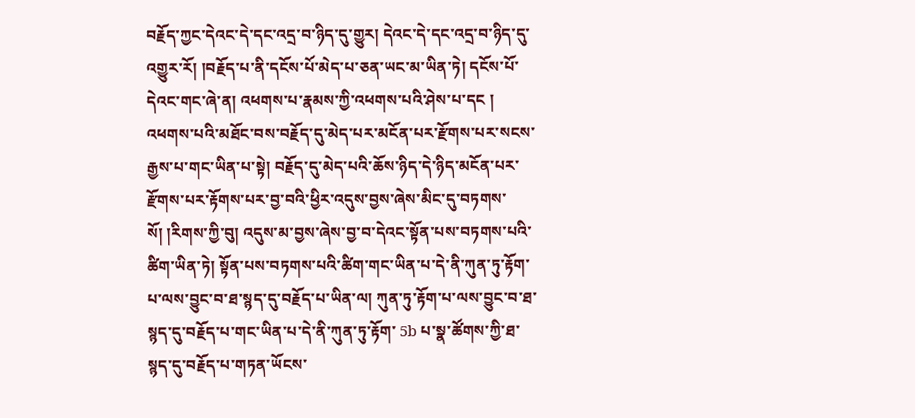བརྗོད་ཀྱང་དེའང་དེ་དང་འདྲ་བ་ཉིད་དུ་གྱུར། དེའང་དེ་དང་འདྲ་བ་ཉིད་དུ་འགྱུར་རོ། །བརྗོད་པ་ནི་དངོས་པོ་མེད་པ་ཅན་ཡང་མ་ཡིན་ཏེ། དངོས་པོ་དེའང་གང་ཞེ་ན། འཕགས་པ་རྣམས་ཀྱི་འཕགས་པའི་ཤེས་པ་དང ། འཕགས་པའི་མཐོང་བས་བརྗོད་དུ་མེད་པར་མངོན་པར་རྫོགས་པར་སངས་རྒྱས་པ་གང་ཡིན་པ་སྟེ། བརྗོད་དུ་མེད་པའི་ཆོས་ཉིད་དེ་ཉིད་མངོན་པར་རྫོགས་པར་རྟོགས་པར་བྱ་བའི་ཕྱིར་འདུས་བྱས་ཞེས་མིང་དུ་བཏགས་སོ། །རིགས་ཀྱི་བུ། འདུས་མ་བྱས་ཞེས་བྱ་བ་དེའང་སྟོན་པས་བཏགས་པའི་ཚིག་ཡིན་ཏེ། སྟོན་པས་བཏགས་པའི་ཚིག་གང་ཡིན་པ་དེ་ནི་ཀུན་ཏུ་རྟོག་པ་ལས་བྱུང་བ་ཐ་སྙད་དུ་བརྗོད་པ་ཡིན་ལ། ཀུན་ཏུ་རྟོག་པ་ལས་བྱུང་བ་ཐ་སྙད་དུ་བརྗོད་པ་གང་ཡིན་པ་དེ་ནི་ཀུན་ཏུ་རྟོག་ 5b པ་སྣ་ཚོགས་ཀྱི་ཐ་སྙད་དུ་བརྗོད་པ་གཏན་ཡོངས་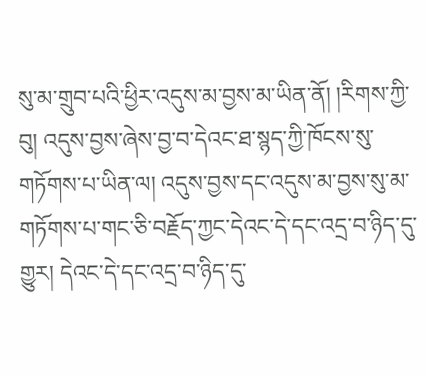སུ་མ་གྲུབ་པའི་ཕྱིར་འདུས་མ་བྱས་མ་ཡིན་ནོ། །རིགས་ཀྱི་བུ། འདུས་བྱས་ཞེས་བྱ་བ་དེའང་ཐ་སྙད་ཀྱི་ཁོངས་སུ་གཏོགས་པ་ཡིན་ལ། འདུས་བྱས་དང་འདུས་མ་བྱས་སུ་མ་གཏོགས་པ་གང་ཅི་བརྗོད་ཀྱང་དེའང་དེ་དང་འདྲ་བ་ཉིད་དུ་གྱུར། དེའང་དེ་དང་འདྲ་བ་ཉིད་དུ་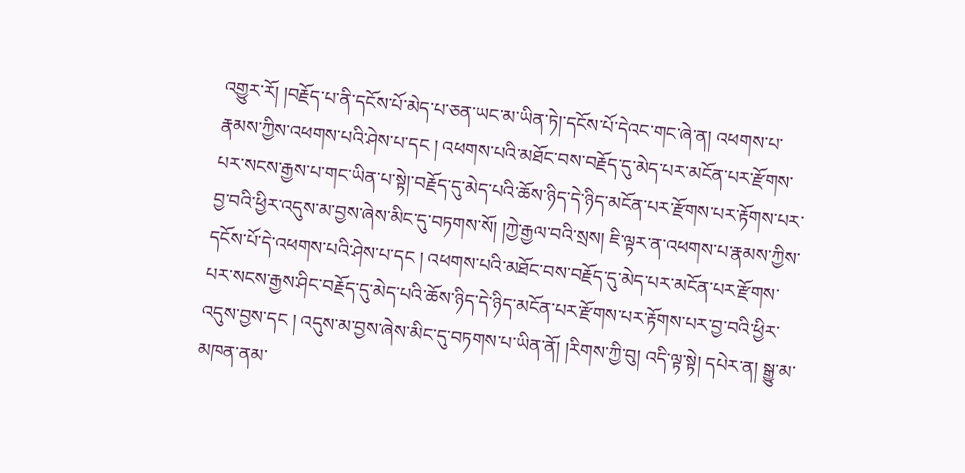འགྱུར་རོ། །བརྗོད་པ་ནི་དངོས་པོ་མེད་པ་ཅན་ཡང་མ་ཡིན་ཏེ།་དངོས་པོ་དེའང་གང་ཞེ་ན། འཕགས་པ་རྣམས་ཀྱིས་འཕགས་པའི་ཤེས་པ་དང ། འཕགས་པའི་མཐོང་བས་བརྗོད་དུ་མེད་པར་མངོན་པར་རྫོགས་པར་སངས་རྒྱས་པ་གང་ཡིན་པ་སྟེ།་བརྗོད་དུ་མེད་པའི་ཆོས་ཉིད་དེ་ཉིད་མངོན་པར་རྫོགས་པར་རྟོགས་པར་བྱ་བའི་ཕྱིར་འདུས་མ་བྱས་ཞེས་མིང་དུ་བཏགས་སོ། །ཀྱེ་རྒྱལ་བའི་སྲས། ཇི་ལྟར་ན་འཕགས་པ་རྣམས་ཀྱིས་དངོས་པོ་དེ་འཕགས་པའི་ཤེས་པ་དང ། འཕགས་པའི་མཐོང་བས་བརྗོད་དུ་མེད་པར་མངོན་པར་རྫོགས་པར་སངས་རྒྱས་ཤིང་བརྗོད་དུ་མེད་པའི་ཆོས་ཉིད་དེ་ཉིད་མངོན་པར་རྫོགས་པར་རྟོགས་པར་བྱ་བའི་ཕྱིར་འདུས་བྱས་དང ། འདུས་མ་བྱས་ཞེས་མིང་དུ་བཏགས་པ་ཡིན་ནོ། །རིགས་ཀྱི་བུ། འདི་ལྟ་སྟེ། དཔེར་ན། སྒྱུ་མ་མཁན་ནམ་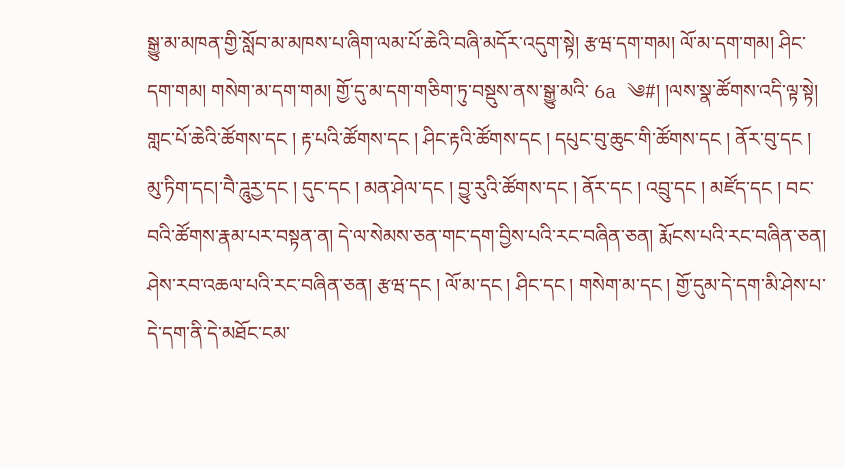སྒྱུ་མ་མཁན་གྱི་སློབ་མ་མཁས་པ་ཞིག་ལམ་པོ་ཆེའི་བཞི་མདོར་འདུག་སྟེ། རྩཝ་དག་གམ། ལོ་མ་དག་གམ། ཤིང་དག་གམ། གསེག་མ་དག་གམ། གྱོ་དུ་མ་དག་གཅིག་ཏུ་བསྡུས་ནས་སྒྱུ་མའི་ 6a ༄#། །ལས་སྣ་ཚོགས་འདི་ལྟ་སྟེ། གླང་པོ་ཆེའི་ཚོགས་དང ། རྟ་པའི་ཚོགས་དང ། ཤིང་རྟའི་ཚོགས་དང ། དཔུང་བུ་ཆུང་གི་ཚོགས་དང ། ནོར་བུ་དང ། མུ་ཏིག་དང།་བཻ་ཌཱུརྱ་དང ། དུང་དང ། མན་ཤེལ་དང ། བྱུ་རུའི་ཚོགས་དང ། ནོར་དང ། འབྲུ་དང ། མཛོད་དང ། བང་བའི་ཚོགས་རྣམ་པར་བསྟན་ན། དེ་ལ་སེམས་ཅན་གང་དག་བྱིས་པའི་རང་བཞིན་ཅན། རྨོངས་པའི་རང་བཞིན་ཅན། ཤེས་རབ་འཆལ་པའི་རང་བཞིན་ཅན། རྩཝ་དང ། ལོ་མ་དང ། ཤིང་དང ། གསེག་མ་དང ། གྱོ་དུམ་དེ་དག་མི་ཤེས་པ་དེ་དག་ནི་དེ་མཐོང་ངམ་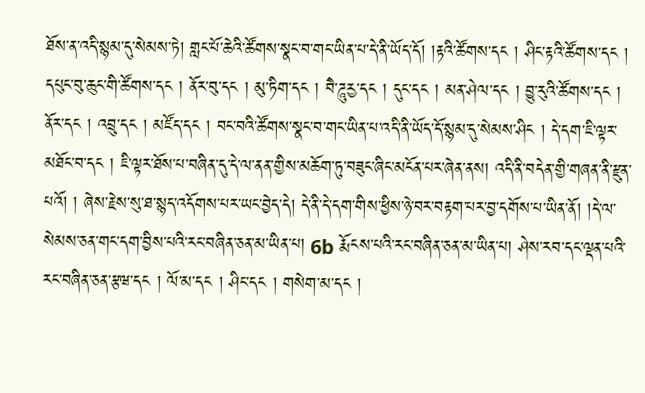ཐོས་ན་འདི་སྙམ་དུ་སེམས་ཏེ། གླང་པོ་ཆེའི་ཚོགས་སྣང་བ་གང་ཡིན་པ་དེ་ནི་ཡོད་དོ། །རྟའི་ཚོགས་དང ། ཤིང་རྟའི་ཚོགས་དང ། དཔུང་བུ་ཆུང་གི་ཚོགས་དང ། ནོར་བུ་དང ། མུ་ཏིག་དང ། བཻ་ཌཱུརྱ་དང ། དུང་དང ། མན་ཤེལ་དང ། བྱུ་རུའི་ཚོགས་དང ། ནོར་དང ། འབྲུ་དང ། མཛོད་དང ། བང་བའི་ཚོགས་སྣང་བ་གང་ཡིན་པ་འདི་ནི་ཡོད་དོ་སྙམ་དུ་སེམས་ཤིང ། དེ་དག་ཇི་ལྟར་མཐོང་བ་དང ། ཇི་ལྟར་ཐོས་པ་བཞིན་དུ་དེ་ལ་ནན་གྱིས་མཆོག་ཏུ་བཟུང་ཞིང་མངོན་པར་ཞེན་ནས། འདི་ནི་བདེན་གྱི་གཞན་ནི་རྫུན་པའོ། ། ཞེས་རྗེས་སུ་ཐ་སྙད་འདོགས་པར་ཡང་བྱེད་དེ། དེ་ནི་དེ་དག་གིས་ཕྱིས་ཉེ་བར་བརྟག་པར་བྱ་དགོས་པ་ཡིན་ནོ། །དེ་ལ་སེམས་ཅན་གང་དག་བྱིས་པའི་རང་བཞིན་ཅན་མ་ཡིན་པ། 6b རྨོངས་པའི་རང་བཞིན་ཅན་མ་ཡིན་པ། ཤེས་རབ་དང་ལྡན་པའི་རང་བཞིན་ཅན་རྩཝ་དང ། ལོ་མ་དང ། ཤིང་དང ། གསེག་མ་དང །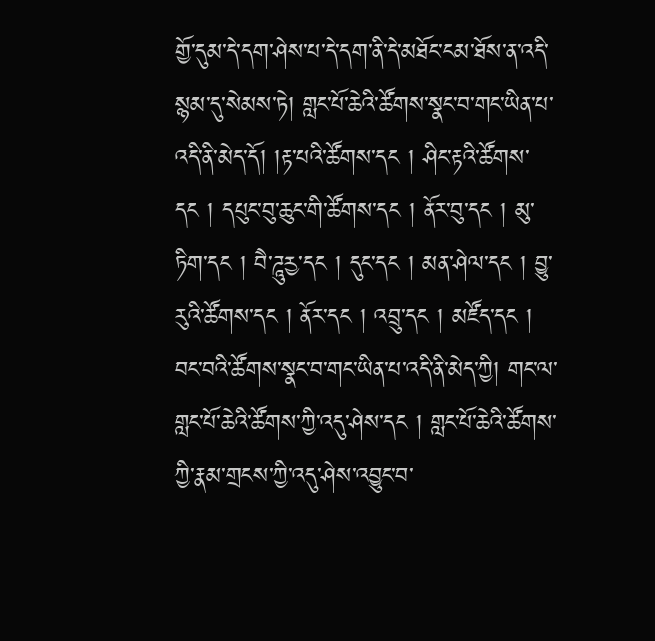གྱོ་དུམ་དེ་དག་ཤེས་པ་དེ་དག་ནི་དེ་མཐོང་ངམ་ཐོས་ན་འདི་སྙམ་དུ་སེམས་ཏེ། གླང་པོ་ཆེའི་ཚོགས་སྣང་བ་གང་ཡིན་པ་འདི་ནི་མེད་དོ། །རྟ་པའི་ཚོགས་དང ། ཤིང་རྟའི་ཚོགས་དང ། དཔུང་བུ་ཆུང་གི་ཚོགས་དང ། ནོར་བུ་དང ། མུ་ཏིག་དང ། བཻ་ཌཱུརྱ་དང ། དུང་དང ། མན་ཤེལ་དང ། བྱུ་རུའི་ཚོགས་དང ། ནོར་དང ། འབྲུ་དང ། མཛོད་དང ། བང་བའི་ཚོགས་སྣང་བ་གང་ཡིན་པ་འདི་ནི་མེད་ཀྱི། གང་ལ་གླང་པོ་ཆེའི་ཚོགས་ཀྱི་འདུ་ཤེས་དང ། གླང་པོ་ཆེའི་ཚོགས་ཀྱི་རྣམ་གྲངས་ཀྱི་འདུ་ཤེས་འབྱུང་བ་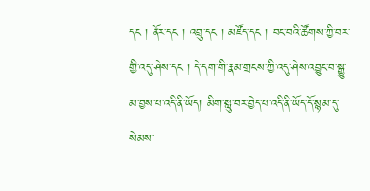དང ། ནོར་དང ། འབྲུ་དང ། མཛོད་དང ། བང་བའི་ཚོགས་ཀྱི་བར་གྱི་འདུ་ཤེས་དང ། དེ་དག་གི་རྣམ་གྲངས་ཀྱི་འདུ་ཤེས་འབྱུང་བ་སྒྱུ་མ་བྱས་པ་འདི་ནི་ཡོད། མིག་སླུ་བར་བྱེད་པ་འདི་ནི་ཡོད་དོ་སྙམ་དུ་སེམས་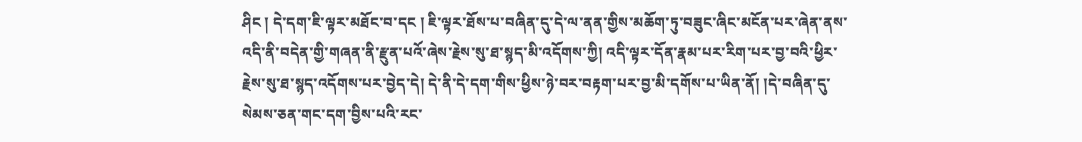ཤིང ། དེ་དག་ཇི་ལྟར་མཐོང་བ་དང ། ཇི་ལྟར་ཐོས་པ་བཞིན་དུ་དེ་ལ་ནན་གྱིས་མཆོག་ཏུ་བཟུང་ཞིང་མངོན་པར་ཞེན་ནས་འདི་ནི་བདེན་གྱི་གཞན་ནི་རྫུན་པའོ་ཞེས་རྗེས་སུ་ཐ་སྙད་མི་འདོགས་ཀྱི། འདི་ལྟར་དོན་རྣམ་པར་རིག་པར་བྱ་བའི་ཕྱིར་རྗེས་སུ་ཐ་སྙད་འདོགས་པར་བྱེད་དེ། དེ་ནི་དེ་དག་གིས་ཕྱིས་ཉེ་བར་བརྟག་པར་བྱ་མི་དགོས་པ་ཡིན་ནོ། །དེ་བཞིན་དུ་སེམས་ཅན་གང་དག་བྱིས་པའི་རང་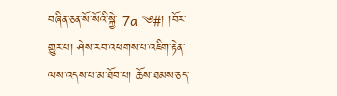བཞིན་ཅན་སོ་སོའི་སྐྱེ་ 7a ༄#། །བོར་གྱུར་པ། ཤེས་རབ་འཕགས་པ་འཇིག་རྟེན་ལས་འདས་པ་མ་ཐོབ་པ། ཆོས་ཐམས་ཅད་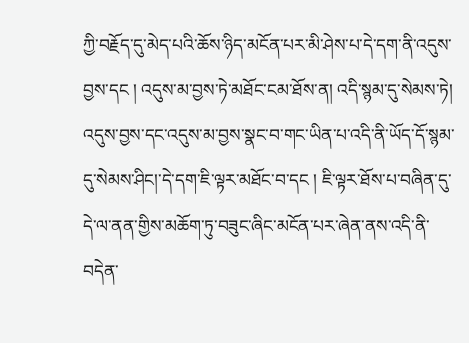ཀྱི་བརྗོད་དུ་མེད་པའི་ཆོས་ཉིད་མངོན་པར་མི་ཤེས་པ་དེ་དག་ནི་འདུས་བྱས་དང ། འདུས་མ་བྱས་ཏེ་མཐོང་ངམ་ཐོས་ན། འདི་སྙམ་དུ་སེམས་ཏེ། འདུས་བྱས་དང་འདུས་མ་བྱས་སྣང་བ་གང་ཡིན་པ་འདི་ནི་ཡོད་དོ་སྙམ་དུ་སེམས་ཤིང།་དེ་དག་ཇི་ལྟར་མཐོང་བ་དང ། ཇི་ལྟར་ཐོས་པ་བཞིན་དུ་དེ་ལ་ནན་གྱིས་མཆོག་ཏུ་བཟུང་ཞིང་མངོན་པར་ཞེན་ནས་འདི་ནི་བདེན་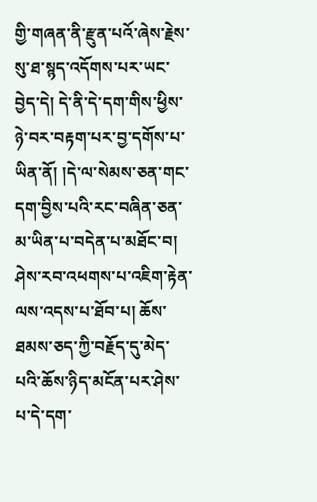གྱི་གཞན་ནི་རྫུན་པའོ་ཞེས་རྗེས་སུ་ཐ་སྙད་འདོགས་པར་ཡང་བྱེད་དེ། དེ་ནི་དེ་དག་གིས་ཕྱིས་ཉེ་བར་བརྟག་པར་བྱ་དགོས་པ་ཡིན་ནོ། །དེ་ལ་སེམས་ཅན་གང་དག་བྱིས་པའི་རང་བཞིན་ཅན་མ་ཡིན་པ་བདེན་པ་མཐོང་བ། ཤེས་རབ་འཕགས་པ་འཇིག་རྟེན་ལས་འདས་པ་ཐོབ་པ། ཆོས་ཐམས་ཅད་ཀྱི་བརྗོད་དུ་མེད་པའི་ཆོས་ཉིད་མངོན་པར་ཤེས་པ་དེ་དག་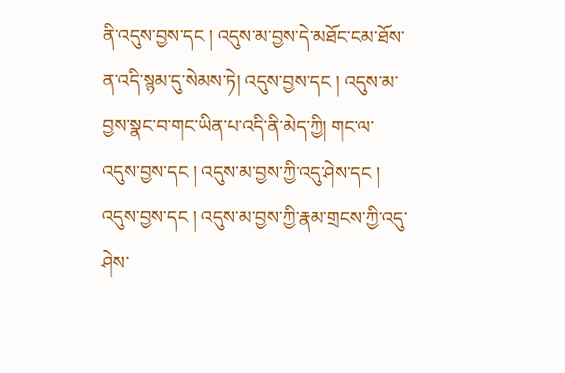ནི་འདུས་བྱས་དང ། འདུས་མ་བྱས་དེ་མཐོང་ངམ་ཐོས་ན་འདི་སྙམ་དུ་སེམས་ཏེ། འདུས་བྱས་དང ། འདུས་མ་བྱས་སྣང་བ་གང་ཡིན་པ་འདི་ནི་མེད་ཀྱི། གང་ལ་འདུས་བྱས་དང ། འདུས་མ་བྱས་ཀྱི་འདུ་ཤེས་དང ། འདུས་བྱས་དང ། འདུས་མ་བྱས་ཀྱི་རྣམ་གྲངས་ཀྱི་འདུ་ཤེས་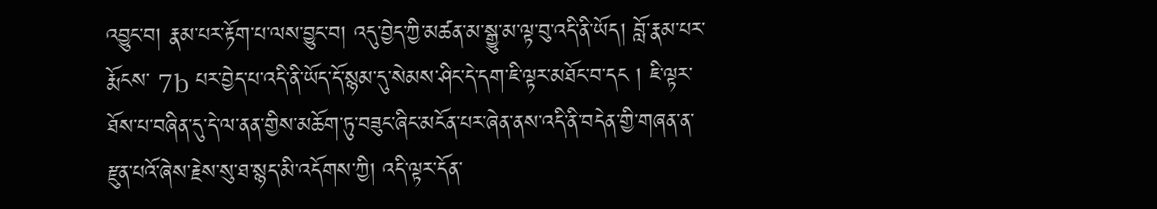འབྱུང་བ། རྣམ་པར་རྟོག་པ་ལས་བྱུང་བ། འདུ་བྱེད་ཀྱི་མཚན་མ་སྒྱུ་མ་ལྟ་བུ་འདི་ནི་ཡོད། བློ་རྣམ་པར་རྨོངས་ 7b པར་བྱེད་པ་འདི་ནི་ཡོད་དོ་སྙམ་དུ་སེམས་ཤིང་དེ་དག་ཇི་ལྟར་མཐོང་བ་དང ། ཇི་ལྟར་ཐོས་པ་བཞིན་དུ་དེ་ལ་ནན་གྱིས་མཆོག་ཏུ་བཟུང་ཞིང་མངོན་པར་ཞེན་ནས་འདི་ནི་བདེན་གྱི་གཞན་ན་རྫུན་པའོ་ཞེས་རྗེས་སུ་ཐ་སྙད་མི་འདོགས་ཀྱི། འདི་ལྟར་དོན་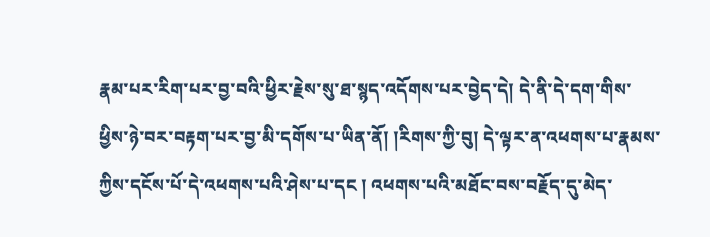རྣམ་པར་རིག་པར་བྱ་བའི་ཕྱིར་རྗེས་སུ་ཐ་སྙད་འདོགས་པར་བྱེད་དེ། དེ་ནི་དེ་དག་གིས་ཕྱིས་ཉེ་བར་བརྟག་པར་བྱ་མི་དགོས་པ་ཡིན་ནོ། །རིགས་ཀྱི་བུ། དེ་ལྟར་ན་འཕགས་པ་རྣམས་ཀྱིས་དངོས་པོ་དེ་འཕགས་པའི་ཤེས་པ་དང ། འཕགས་པའི་མཐོང་བས་བརྗོད་དུ་མེད་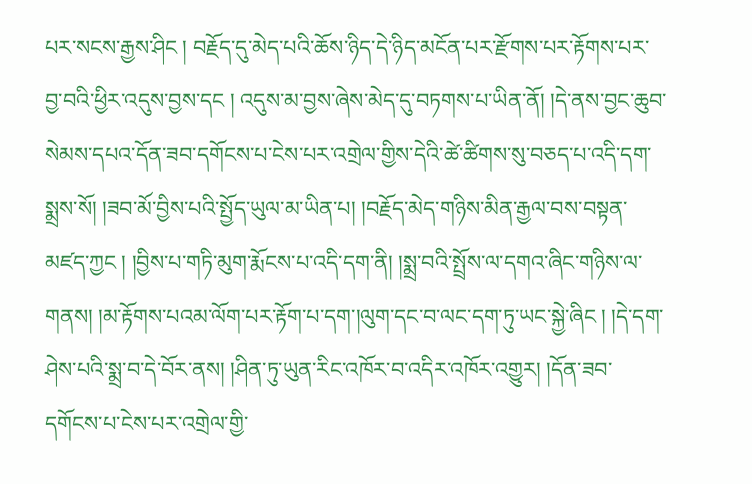པར་སངས་རྒྱས་ཤིང ། བརྗོད་དུ་མེད་པའི་ཆོས་ཉིད་དེ་ཉིད་མངོན་པར་རྫོགས་པར་རྟོགས་པར་བྱ་བའི་ཕྱིར་འདུས་བྱས་དང ། འདུས་མ་བྱས་ཞེས་མེད་དུ་བཏགས་པ་ཡིན་ནོ། །དེ་ནས་བྱང་ཆུབ་སེམས་དཔའ་དོན་ཟབ་དགོངས་པ་ངེས་པར་འགྲེལ་གྱིས་དེའི་ཚེ་ཚིགས་སུ་བཅད་པ་འདི་དག་སྨྲས་སོ། །ཟབ་མོ་བྱིས་པའི་སྤྱོད་ཡུལ་མ་ཡིན་པ། །བརྗོད་མེད་གཉིས་མིན་རྒྱལ་བས་བསྟན་མཛད་ཀྱང ། །བྱིས་པ་གཏི་མུག་རྨོངས་པ་འདི་དག་ནི། །སྨྲ་བའི་སྤྲོས་ལ་དགའ་ཞིང་གཉིས་ལ་གནས། །མ་རྟོགས་པའམ་ལོག་པར་རྟོག་པ་དག་།ལུག་དང་བ་ལང་དག་ཏུ་ཡང་སྐྱེ་ཞིང ། །དེ་དག་ཤེས་པའི་སྨྲ་བ་དེ་བོར་ནས། །ཤིན་ཏུ་ཡུན་རིང་འཁོར་བ་འདིར་འཁོར་འགྱུར། །དོན་ཟབ་དགོངས་པ་ངེས་པར་འགྲེལ་གྱི་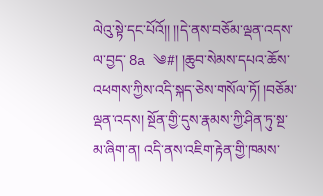ལེའུ་སྟེ་དང་པོའོ།། །།དེ་ནས་བཅོམ་ལྡན་འདས་ལ་བྱད་ 8a ༄#། །ཆུབ་སེམས་དཔའ་ཆོས་འཕགས་ཀྱིས་འདི་སྐད་ཅེས་གསོལ་ཏོ། །བཅོམ་ལྡན་འདས། སྔོན་གྱི་དུས་རྣམས་ཀྱི་ཤིན་ཏུ་སྔ་མ་ཞིག་ན། འདི་ནས་འཇིག་རྟེན་གྱི་ཁམས་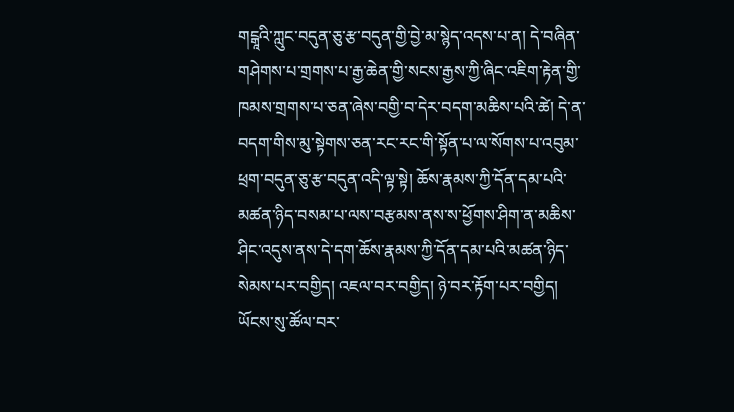གངྒཱའི་ཀླུང་བདུན་ཅུ་རྩ་བདུན་གྱི་བྱེ་མ་སྙེད་འདས་པ་ན། དེ་བཞིན་གཤེགས་པ་གྲགས་པ་རྒྱ་ཆེན་གྱི་སངས་རྒྱས་ཀྱི་ཞིང་འཇིག་རྟེན་གྱི་ཁམས་གྲགས་པ་ཅན་ཞེས་བགྱི་བ་དེར་བདག་མཆིས་པའི་ཚེ། དེ་ན་བདག་གིས་མུ་སྟེགས་ཅན་རང་རང་གི་སྟོན་པ་ལ་སོགས་པ་འབུམ་ཕྲག་བདུན་ཅུ་རྩ་བདུན་འདི་ལྟ་སྟེ། ཆོས་རྣམས་ཀྱི་དོན་དམ་པའི་མཚན་ཉིད་བསམ་པ་ལས་བརྩམས་ནས་ས་ཕྱོགས་ཤིག་ན་མཆིས་ཤིང་འདུས་ནས་དེ་དག་ཆོས་རྣམས་ཀྱི་དོན་དམ་པའི་མཚན་ཉིད་སེམས་པར་བགྱིད། འཇལ་བར་བགྱིད། ཉེ་བར་རྟོག་པར་བགྱིད། ཡོངས་སུ་ཚོལ་བར་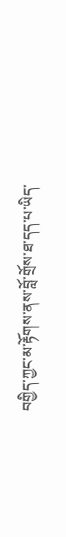བགྱིད་ཀྱང་མ་རྟོགས་ནས་བློ་གྲོས་ཐ་དད་པ་ཡིད་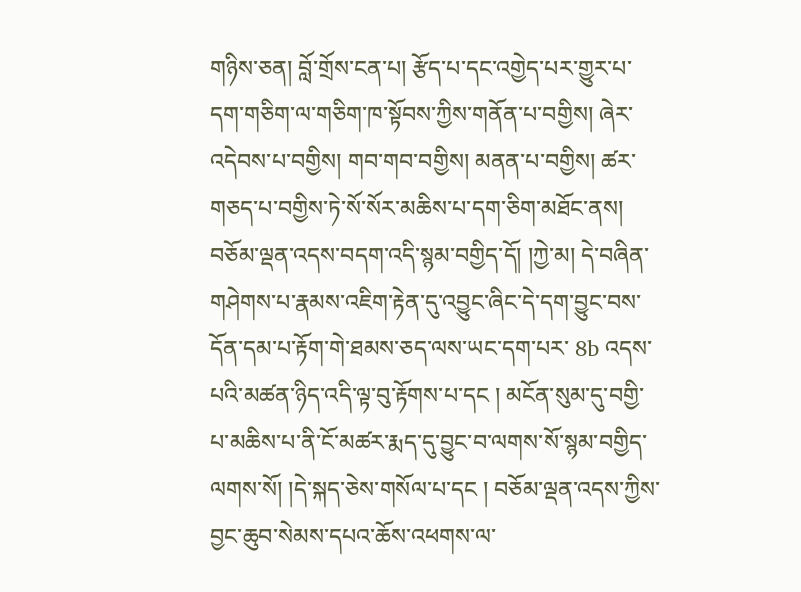གཉིས་ཅན། བློ་གྲོས་ངན་པ། རྩོད་པ་དང་འགྱེད་པར་གྱུར་པ་དག་གཅིག་ལ་གཅིག་ཁ་སྟོབས་ཀྱིས་གནོན་པ་བགྱིས། ཞེར་འདེབས་པ་བགྱིས། གབ་གབ་བགྱིས། མནན་པ་བགྱིས། ཚར་གཅད་པ་བགྱིས་ཏེ་སོ་སོར་མཆིས་པ་དག་ཅིག་མཐོང་ནས། བཅོམ་ལྡན་འདས་བདག་འདི་སྙམ་བགྱིད་དོ། །ཀྱེ་མ། དེ་བཞིན་གཤེགས་པ་རྣམས་འཇིག་རྟེན་དུ་འབྱུང་ཞིང་དེ་དག་བྱུང་བས་དོན་དམ་པ་རྟོག་གེ་ཐམས་ཅད་ལས་ཡང་དག་པར་ 8b འདས་པའི་མཚན་ཉིད་འདི་ལྟ་བུ་རྟོགས་པ་དང ། མངོན་སུམ་དུ་བགྱི་པ་མཆིས་པ་ནི་ངོ་མཚར་རྨད་དུ་བྱུང་བ་ལགས་སོ་སྙམ་བགྱིད་ལགས་སོ། །དེ་སྐད་ཅེས་གསོལ་པ་དང ། བཅོམ་ལྡན་འདས་ཀྱིས་བྱང་ཆུབ་སེམས་དཔའ་ཆོས་འཕགས་ལ་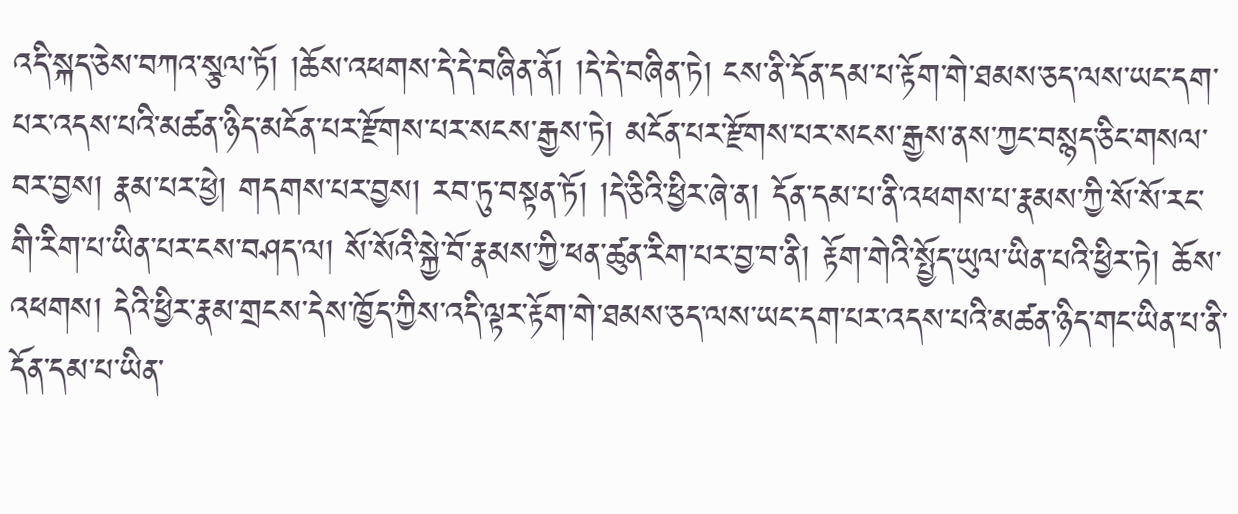འདི་སྐད་ཅེས་བཀའ་སྩལ་ཏོ། །ཆོས་འཕགས་དེ་དེ་བཞིན་ནོ། །དེ་དེ་བཞིན་ཏེ། ངས་ནི་དོན་དམ་པ་རྟོག་གེ་ཐམས་ཅད་ལས་ཡང་དག་པར་འདས་པའི་མཚན་ཉིད་མངོན་པར་རྫོགས་པར་སངས་རྒྱས་ཏེ། མངོན་པར་རྫོགས་པར་སངས་རྒྱས་ནས་ཀྱང་བསྙད་ཅིང་གསལ་བར་བྱས། རྣམ་པར་ཕྱེ། གདགས་པར་བྱས། རབ་ཏུ་བསྟན་ཏོ། །དེ་ཅིའི་ཕྱིར་ཞེ་ན། དོན་དམ་པ་ནི་འཕགས་པ་རྣམས་ཀྱི་སོ་སོ་རང་གི་རིག་པ་ཡིན་པར་ངས་བཤད་ལ། སོ་སོའི་སྐྱེ་བོ་རྣམས་ཀྱི་ཕན་ཚུན་རིག་པར་བྱ་བ་ནི། རྟོག་གེའི་སྤྱོད་ཡུལ་ཡིན་པའི་ཕྱིར་ཏེ། ཆོས་འཕགས། དེའི་ཕྱིར་རྣམ་གྲངས་དེས་ཁྱོད་ཀྱིས་འདི་ལྟར་རྟོག་གེ་ཐམས་ཅད་ལས་ཡང་དག་པར་འདས་པའི་མཚན་ཉིད་གང་ཡིན་པ་ནི་དོན་དམ་པ་ཡིན་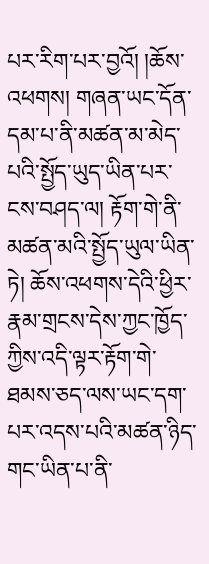པར་རིག་པར་བྱའོ། །ཆོས་འཕགས། གཞན་ཡང་དོན་དམ་པ་ནི་མཚན་མ་མེད་པའི་སྤྱོད་ཡུད་ཡིན་པར་ངས་བཤད་ལ། རྟོག་གེ་ནི་མཚན་མའི་སྤྱོད་ཡུལ་ཡིན་ཏེ། ཆོས་འཕགས་དེའི་ཕྱིར་རྣམ་གྲངས་དེས་ཀྱང་ཁྱོད་ཀྱིས་འདི་ལྟར་རྟོག་གེ་ཐམས་ཅད་ལས་ཡང་དག་པར་འདས་པའི་མཚན་ཉིད་གང་ཡིན་པ་ནི་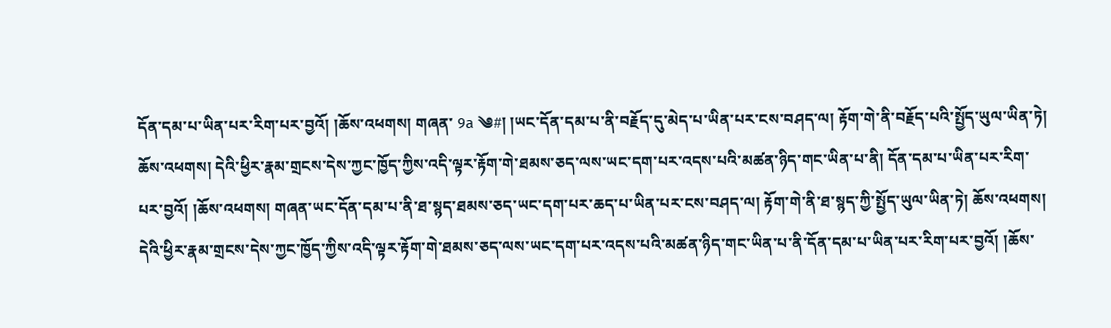དོན་དམ་པ་ཡིན་པར་རིག་པར་བྱའོ། །ཆོས་འཕགས། གཞན་ 9a ༄#། །ཡང་དོན་དམ་པ་ནི་བརྗོད་དུ་མེད་པ་ཡིན་པར་ངས་བཤད་ལ། རྟོག་གེ་ནི་བརྗོད་པའི་སྤྱོད་ཡུལ་ཡིན་ཏེ། ཆོས་འཕགས། དེའི་ཕྱིར་རྣམ་གྲངས་དེས་ཀྱང་ཁྱོད་ཀྱིས་འདི་ལྟར་རྟོག་གེ་ཐམས་ཅད་ལས་ཡང་དག་པར་འདས་པའི་མཚན་ཉིད་གང་ཡིན་པ་ནི། དོན་དམ་པ་ཡིན་པར་རིག་པར་བྱའོ། །ཆོས་འཕགས། གཞན་ཡང་དོན་དམ་པ་ནི་ཐ་སྙད་ཐམས་ཅད་ཡང་དག་པར་ཆད་པ་ཡིན་པར་ངས་བཤད་ལ། རྟོག་གེ་ནི་ཐ་སྙད་ཀྱི་སྤྱོད་ཡུལ་ཡིན་ཏེ། ཆོས་འཕགས། དེའི་ཕྱིར་རྣམ་གྲངས་དེས་ཀྱང་ཁྱོད་ཀྱིས་འདི་ལྟར་རྟོག་གེ་ཐམས་ཅད་ལས་ཡང་དག་པར་འདས་པའི་མཚན་ཉིད་གང་ཡིན་པ་ནི་དོན་དམ་པ་ཡིན་པར་རིག་པར་བྱའོ། །ཆོས་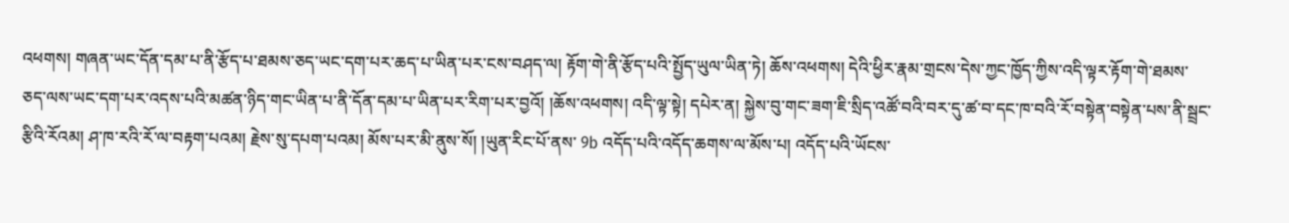འཕགས། གཞན་ཡང་དོན་དམ་པ་ནི་རྩོད་པ་ཐམས་ཅད་ཡང་དག་པར་ཆད་པ་ཡིན་པར་ངས་བཤད་ལ། རྟོག་གེ་ནི་རྩོད་པའི་སྤྱོད་ཡུལ་ཡིན་ཏེ། ཆོས་འཕགས། དེའི་ཕྱིར་རྣམ་གྲངས་དེས་ཀྱང་ཁྱོད་ཀྱིས་འདི་ལྟར་རྟོག་གེ་ཐམས་ཅད་ལས་ཡང་དག་པར་འདས་པའི་མཚན་ཉིད་གང་ཡིན་པ་ནི་དོན་དམ་པ་ཡིན་པར་རིག་པར་བྱའོ། །ཆོས་འཕགས། འདི་ལྟ་སྟེ། དཔེར་ན། སྐྱེས་བུ་གང་ཟག་ཇི་སྲིད་འཚོ་བའི་བར་དུ་ཚ་བ་དང་ཁ་བའི་རོ་བསྟེན་བསྟེན་པས་ནི་སྦྲང་རྩིའི་རོའམ། ཤ་ཁ་རའི་རོ་ལ་བརྟག་པའམ། རྗེས་སུ་དཔག་པའམ། མོས་པར་མི་ནུས་སོ། །ཡུན་རིང་པོ་ནས་ 9b འདོད་པའི་འདོད་ཆགས་ལ་མོས་པ། འདོད་པའི་ཡོངས་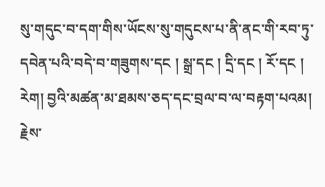སུ་གདུང་བ་དག་གིས་ཡོངས་སུ་གདུངས་པ་ནི་ནང་གི་རབ་ཏུ་དབེན་པའི་བདེ་བ་གཟུགས་དང ། སྒྲ་དང ། དྲི་དང ། རོ་དང ། རེག། བྱའི་མཚན་མ་ཐམས་ཅད་དང་བྲལ་བ་ལ་བརྟག་པའམ། རྗེས་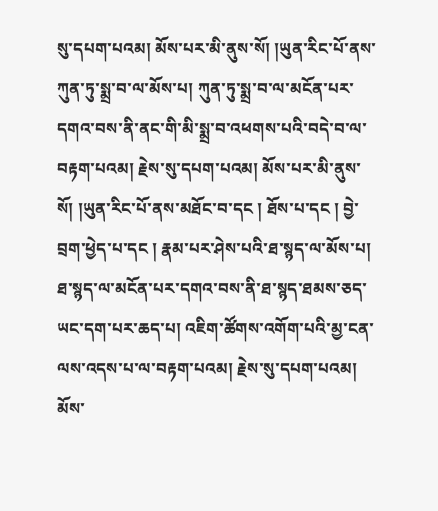སུ་དཔག་པའམ། མོས་པར་མི་ནུས་སོ། །ཡུན་རིང་པོ་ནས་ཀུན་ཏུ་སྨྲ་བ་ལ་མོས་པ། ཀུན་ཏུ་སྨྲ་བ་ལ་མངོན་པར་དགའ་བས་ནི་ནང་གི་མི་སྨྲ་བ་འཕགས་པའི་བདེ་བ་ལ་བརྟག་པའམ། རྗེས་སུ་དཔག་པའམ། མོས་པར་མི་ནུས་སོ། །ཡུན་རིང་པོ་ནས་མཐོང་བ་དང ། ཐོས་པ་དང ། བྱེ་བྲག་ཕྱེད་པ་དང ། རྣམ་པར་ཤེས་པའི་ཐ་སྙད་ལ་མོས་པ། ཐ་སྙད་ལ་མངོན་པར་དགའ་བས་ནི་ཐ་སྙད་ཐམས་ཅད་ཡང་དག་པར་ཆད་པ། འཇིག་ཚོགས་འགོག་པའི་མྱ་ངན་ལས་འདས་པ་ལ་བརྟག་པའམ། རྗེས་སུ་དཔག་པའམ། མོས་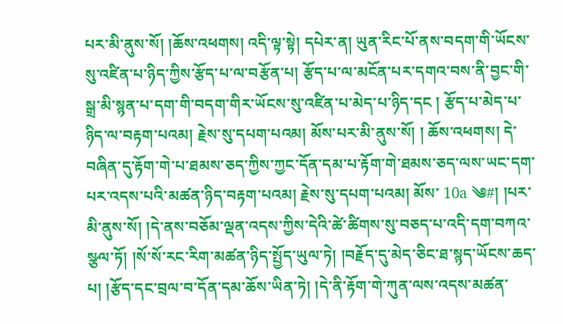པར་མི་ནུས་སོ། །ཆོས་འཕགས། འདི་ལྟ་སྟེ། དཔེར་ན། ཡུན་རིང་པོ་ནས་བདག་གི་ཡོངས་སུ་འཛིན་པ་ཉིད་ཀྱིས་རྩོད་པ་ལ་བརྩོན་པ། རྩོད་པ་ལ་མངོན་པར་དགའ་བས་ནི་བྱང་གི་སྒྲ་མི་སྙན་པ་དག་གི་བདག་གིར་ཡོངས་སུ་འཛིན་པ་མེད་པ་ཉིད་དང ། རྩོད་པ་མེད་པ་ཉིད་ལ་བརྟག་པའམ། རྗེས་སུ་དཔག་པའམ། མོས་པར་མི་ནུས་སོ། ། ཆོས་འཕགས། དེ་བཞིན་དུ་རྟོག་གེ་པ་ཐམས་ཅད་ཀྱིས་ཀྱང་དོན་དམ་པ་རྟོག་གེ་ཐམས་ཅད་ལས་ཡང་དག་པར་འདས་པའི་མཚན་ཉིད་བརྟག་པའམ། རྗེས་སུ་དཔག་པའམ། མོས་ 10a ༄#། །པར་མི་ནུས་སོ། །དེ་ནས་བཅོམ་ལྡན་འདས་ཀྱིས་དེའི་ཚེ་ཚིགས་སུ་བཅད་པ་འདི་དག་བཀའ་སྩལ་ཏོ། །སོ་སོ་རང་རིག་མཚན་ཉིད་སྤྱོད་ཡུལ་ཏེ། །བརྗོད་དུ་མེད་ཅིང་ཐ་སྙད་ཡོངས་ཆད་པ། །རྩོད་དང་བྲལ་བ་དོན་དམ་ཆོས་ཡིན་ཏེ། །དེ་ནི་རྟོག་གེ་ཀུན་ལས་འདས་མཚན་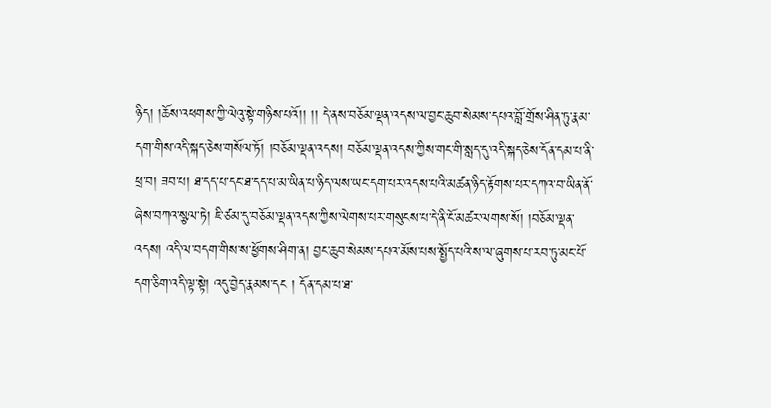ཉིད། །ཆོས་འཕགས་ཀྱི་ལེའུ་སྟེ་གཉིས་པའོ།། །། དེ་ནས་བཅོམ་ལྡན་འདས་ལ་བྱང་ཆུབ་སེམས་དཔའ་བློ་གྲོས་ཤིན་ཏུ་རྣམ་དག་གིས་འདི་སྐད་ཅེས་གསོལ་ཏོ། །བཅོམ་ལྡན་འདས། བཅོམ་ལྡན་འདས་ཀྱིས་གང་གི་སླད་དུ་འདི་སྐད་ཅེས་དོན་དམ་པ་ནི་ཕྲ་བ། ཟབ་པ། ཐ་དད་པ་དང་ཐ་དད་པ་མ་ཡིན་པ་ཉིད་ལས་ཡང་དག་པར་འདས་པའི་མཚན་ཉིད་རྟོགས་པར་དཀའ་བ་ཡིན་ནོ་ཞེས་བཀའ་སྩལ་ཏེ། ཇི་ཙམ་དུ་བཅོམ་ལྡན་འདས་ཀྱིས་ལེགས་པར་གསུངས་པ་དེ་ནི་ངོ་མཚར་ལགས་སོ། །བཅོམ་ལྡན་འདས། འདི་ལ་བདག་གིས་ས་ཕྱོགས་ཤིག་ན། བྱང་ཆུབ་སེམས་དཔའ་མོས་པས་སྤྱོད་པའི་ས་ལ་ཞུགས་པ་རབ་ཏུ་མང་པོ་དག་ཅིག་འདི་ལྟ་སྟེ། འདུ་བྱེད་རྣམས་དང ། དོན་དམ་པ་ཐ་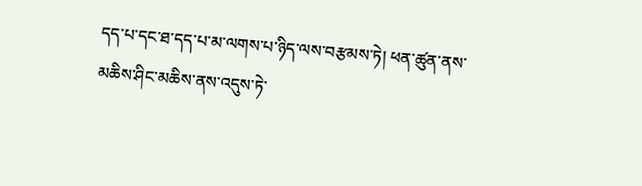དད་པ་དང་ཐ་དད་པ་མ་ལགས་པ་ཉིད་ལས་བརྩམས་ཏེ། ཕན་ཚུན་ནས་མཆིས་ཤིང་མཆིས་ནས་འདུས་ཏེ་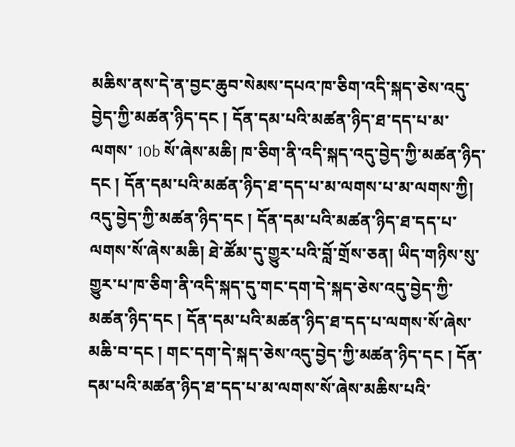མཆིས་ནས་དེ་ན་བྱང་ཆུབ་སེམས་དཔའ་ཁ་ཅིག་འདི་སྐད་ཅེས་འདུ་བྱེད་ཀྱི་མཚན་ཉིད་དང ། དོན་དམ་པའི་མཚན་ཉིད་ཐ་དད་པ་མ་ལགས་ 10b སོ་ཞེས་མཆི། ཁ་ཅིག་ནི་འདི་སྐད་འདུ་བྱེད་ཀྱི་མཚན་ཉིད་དང ། དོན་དམ་པའི་མཚན་ཉིད་ཐ་དད་པ་མ་ལགས་པ་མ་ལགས་ཀྱི། འདུ་བྱེད་ཀྱི་མཚན་ཉིད་དང ། དོན་དམ་པའི་མཚན་ཉིད་ཐ་དད་པ་ལགས་སོ་ཞེས་མཆི། ཐེ་ཚོམ་དུ་གྱུར་པའི་བློ་གྲོས་ཅན། ཡིད་གཉིས་སུ་གྱུར་པ་ཁ་ཅིག་ནི་འདི་སྐད་དུ་གང་དག་དེ་སྐད་ཅེས་འདུ་བྱེད་ཀྱི་མཚན་ཉིད་དང ། དོན་དམ་པའི་མཚན་ཉིད་ཐ་དད་པ་ལགས་སོ་ཞེས་མཆི་བ་དང ། གང་དག་དེ་སྐད་ཅེས་འདུ་བྱེད་ཀྱི་མཚན་ཉིད་དང ། དོན་དམ་པའི་མཚན་ཉིད་ཐ་དད་པ་མ་ལགས་སོ་ཞེས་མཆིས་པའི་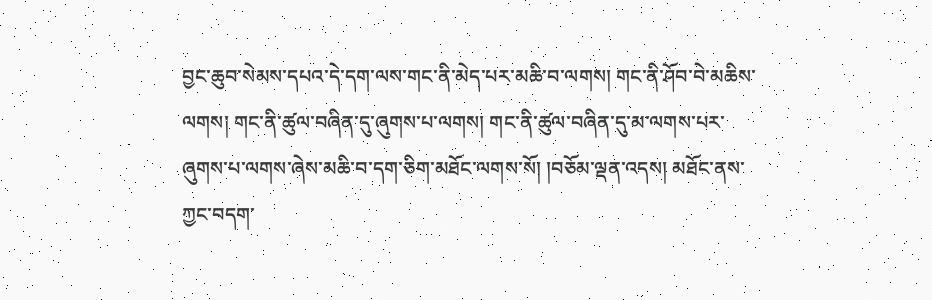བྱང་ཆུབ་སེམས་དཔའ་དེ་དག་ལས་གང་ནི་མེད་པར་མཆི་བ་ལགས། གང་ནི་ཤོབ་བེ་མཆིས་ལགས། གང་ནི་ཚུལ་བཞིན་དུ་ཞུགས་པ་ལགས། གང་ནི་ཚུལ་བཞིན་དུ་མ་ལགས་པར་ཞུགས་པ་ལགས་ཞེས་མཆི་བ་དག་ཅིག་མཐོང་ལགས་སོ། །བཅོམ་ལྡན་འདས། མཐོང་ནས་ཀྱང་བདག་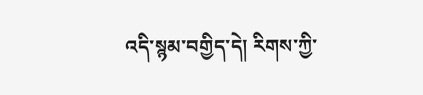འདི་སྙམ་བགྱིད་དེ། རིགས་ཀྱི་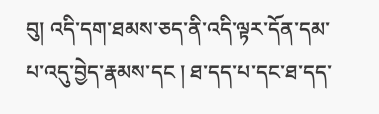བུ། འདི་དག་ཐམས་ཅད་ནི་འདི་ལྟར་དོན་དམ་པ་འདུ་བྱེད་རྣམས་དང ། ཐ་དད་པ་དང་ཐ་དད་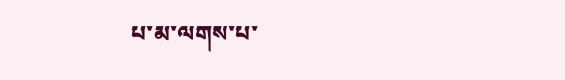པ་མ་ལགས་པ་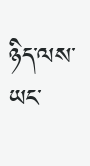ཉིད་ལས་ཡང་